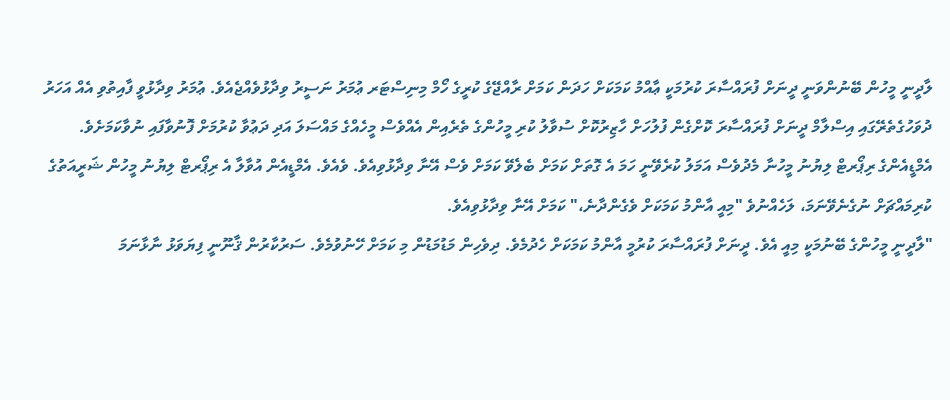ލާދީނީ މީހުން ބޭނުންވަނީ ދީނަށް ފުރައްސާރަ ކުރުމަކީ ޢާއްމު ކަމަކަށް ހަދަން ކަމަށް ރާއްޖޭގެ ކުރީގެ ހޯމް މިނިސްޓަރ ޢުމަރު ނަސީރު ވިދާޅުވެއްޖެއެވެ. ޢުމަރު ވިދާޅުވީ ފާއިތުވި އެއް އަހަރު ދުވަހުގެތެރޭގައި އިސްލާމް ދީނަށް ފުރައްސާރަ ކޮށްގެން ފުލުހަށް ހާޒިރުކޮށް ސުވާލު ކުރި މީހުންގެ ތެރެއިން އެއްވެސް މީހެއްގެ މައްސަލަ އަދި ދަޢުވާ ކުރުމަށް ފޮނުވާފައި ނުވާކަމަށެވެ.
އެމްޑީއެންގެ ރިޕޯރޓް ލިޔުނު މީހުނާ މެދުވެސް އަމަލު ކުރެވޭނީ ހަމަ އެ ގޮތަށް ކަމަށް ބެލެވޭ ކަމަށް ވެސް އޭނާ ވިދާޅުވިއެވެ. ވެއެވެ. އެމްޑީއެން އުވާލާ އެ ރިޕޯރޓް ލިޔުނު މީހުން ޝަރީއަތުގެ ކުރިމައްޗަށް ނުގެނެވޭނަމަ، ލަހެއްނުވެ "މިއީ އާންމު ކަމަކަށް ވެގެންދާނެ،" ކަމަށް އޭނާ ވިދާޅުވިއެވެ.
"ލާދީނީ މީހުންގެ ބޭނުމަކީ މިއީ އެވެ. ދީނަށް ފުރައްސާރަ ކުރުމީ އާންމު ކަމަކަށް ހެދުމެވެ. ދިވެހިން މަޑުމަޑުން މި ކަމަށް ހޭނުވުމެވެ. ސަރުކާރުން ޤާނޫނީ ފިޔަވަޅު ނާޅާނަމަ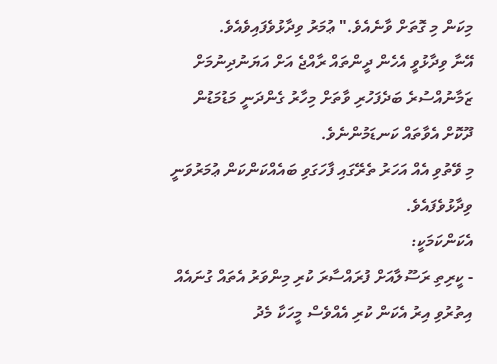މިކަން މި ގޮތަށް ވާނެއެވެ." ޢުމަރު ވިދާޅުވެފައިވެއެވެ.
އޭނާ ވިދާޅުވީ އެހެން ދީންތައް ރާއްޖެ އަށް އަޔަނުދިނުމަށް ޒަމާނުއްސުރެ ބަދެފަހުރި ވާތަށް މިހާރު ގެންދަނީ މަޑުމަޑުން ދޫކޮށް އެވާތައް ކަނޑަމުންނެވެ.
މި ވޭތުވި އެއް އަހަރު ތެރޭގައި ފާހަގަވި ބައެއްކަންކަން ޢުމަރުވަނީ ވިދާޅުވެފައެވެ.
އެކަންކަމަކީ:
- ކީރިތި ރަސޫލާއަށް ފުރައްސާރަ ކުރި މިންވަރު އެތައް ގުނައެއް އިތުރުވި އިރު އެކަން ކުރި އެއްވެސް މީހަކާ މެދު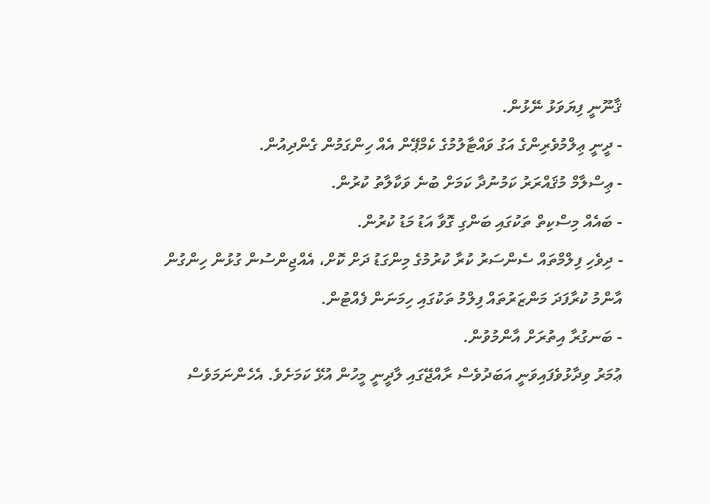ޤާނޫނީ ފިޔަވަޅު ނޭޅުން.
- ދީނީ ޢިލްމުވެރިންގެ އަގު ވައްޓާލުމުގެ ކެމްޕޭން އެއް ހިންގަމުން ގެންދިއުން.
- ޢިސްލާމް މުޤައްރަރު ކަމުނުދާ ކަމަށް ބުނެ ވަކާލާތު ކުރުން.
- ބައެއް މިސްކިތް ތަކުގައި ބަންގި ގޮވާ އަޑު މަޑު ކުރުން.
- ދިވެހި ފިލްމްތައް ސެންސަރު ކުރާ ކުރުމުގެ މިންގަޑު ދަށް ކޮށް، އެއްޖިންސުން ގުޅުން ހިންގުން އާންމު ކުރާފަދަ މަންޒަރުތައް ފިލްމު ތަކުގައި ހިމަނަން ފެއްޓުން.
- ބަނގުރާ އިތުރަށް އާންމުވުން.
ޢުމަރު ވިދާޅުވެފައިވަނީ އަބަދުވެސް ރާއްޖޭގައި ލާދީނީ މީހުން އުޅޭ ކަމަށެވެ. އެހެންނަމަވެސް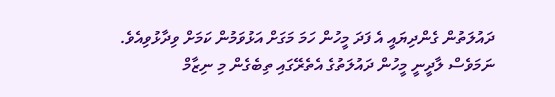ދައުލަތުން ގެންދިޔައީ އެ ފަދަ މީހުން ހަމަ މަގަށް އަޅުވަމުން ކަމަށް ވިދާޅުވިއެވެ. ނަމަވެސް ލާދީނީ މީހުން ދައުލަތުގެ އެތެރޭގައި ތިބެގެން މި ނިޒާމް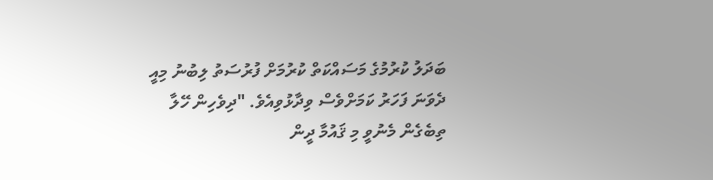ބަދަލު ކުރުމުގެ މަސައްކަތް ކުރުމަށް ފުރުސަތު ލިބުނު މިއީ ދެވަނަ ފަހަރު ކަމަށްވެސް ވިދާޅުވިއެވެ. "ދިވެހިން ހޭލާ ތިބެގެން މެނުވީ މި ޤައުމާ ދީން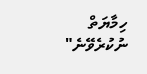ހިމާޔަތް ނުކުރެވޭނެ"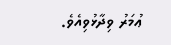ޢުމަރު ވިދާޅުވިއެވެ.